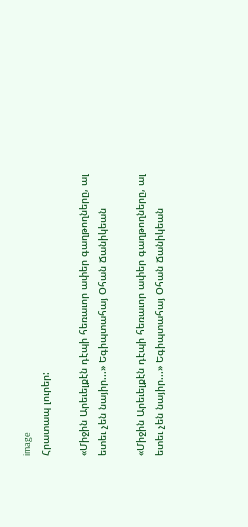image
Հրատապ լուրեր:

«Միջին Արեւելքէն դէպի հեռաւոր ափեր գաղթողները, ալ ետեւ չեն նայիր...» Եգիպտահայ Օհան Ճանիկեան

«Միջին Արեւելքէն դէպի հեռաւոր ափեր գաղթողները, ալ ետեւ չեն նայիր...» Եգիպտահայ Օհան Ճանիկեան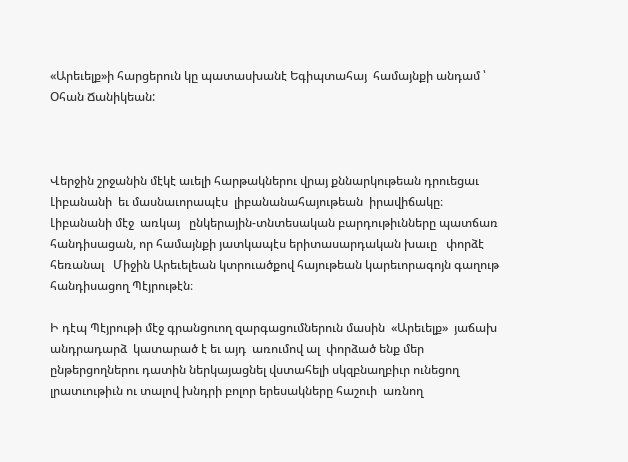«Արեւելք»ի հարցերուն կը պատասխանէ Եգիպտահայ  համայնքի անդամ ՝ Օհան Ճանիկեան:



Վերջին շրջանին մէկէ աւելի հարթակներու վրայ քննարկութեան դրուեցաւ Լիբանանի  եւ մասնաւորապէս  լիբանանահայութեան  իրավիճակը։   Լիբանանի մէջ  առկայ   ընկերային-տնտեսական բարդութիւնները պատճառ հանդիսացան, որ համայնքի յատկապէս երիտասարդական խաւը   փորձէ հեռանալ   Միջին Արեւելեան կտրուածքով հայութեան կարեւորագոյն գաղութ հանդիսացող Պէյրութէն։

Ի դէպ Պէյրութի մէջ գրանցուող զարգացումներուն մասին  «Արեւելք»  յաճախ անդրադարձ  կատարած է եւ այդ  առումով ալ  փորձած ենք մեր ընթերցողներու դատին ներկայացնել վստահելի սկզբնաղբիւր ունեցող լրատւութիւն ու տալով խնդրի բոլոր երեսակները հաշուի  առնող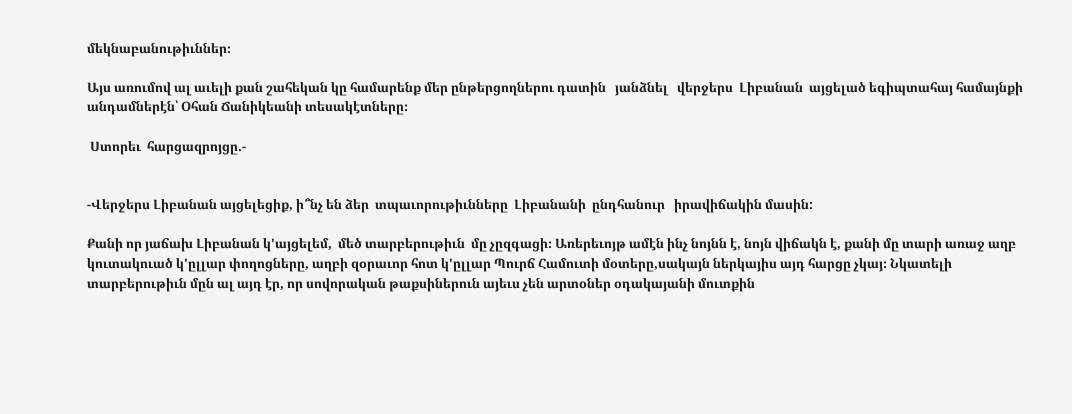մեկնաբանութիւններ։

Այս առումով ալ աւելի քան շահեկան կը համարենք մեր ընթերցողներու դատին   յանձնել   վերջերս  Լիբանան  այցելած եգիպտահայ համայնքի անդամներէն՝ Օհան Ճանիկեանի տեսակէտները։

 Ստորեւ  հարցազրոյցը.-


-Վերջերս Լիբանան այցելեցիք, ի՞նչ են ձեր  տպաւորութիւնները  Լիբանանի  ընդհանուր   իրավիճակին մասին:

Քանի որ յաճախ Լիբանան կ'այցելեմ,  մեծ տարբերութիւն  մը չըզգացի։ Առերեւոյթ ամէն ինչ նոյնն է, նոյն վիճակն է, քանի մը տարի առաջ աղբ կուտակուած կ'ըլլար փողոցները, աղբի զօրաւոր հոտ կ'ըլլար Պուրճ Համուտի մօտերը,սակայն ներկայիս այդ հարցը չկայ։ Նկատելի տարբերութիւն մըն ալ այդ էր, որ սովորական թաքսիներուն այեւս չեն արտօներ օդակայանի մուտքին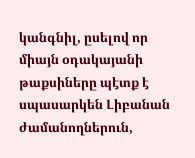կանգնիլ, ըսելով որ միայն օդակայանի թաքսիները պէտք է սպասարկեն Լիբանան ժամանողներուն,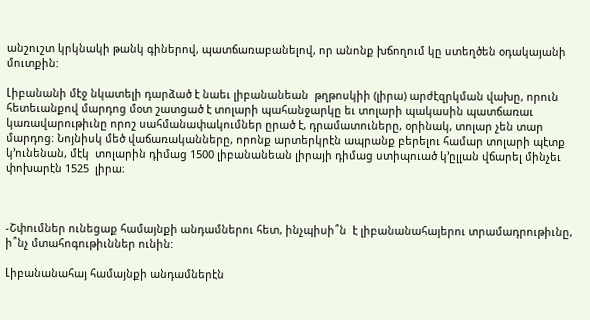անշուշտ կրկնակի թանկ գիներով, պատճառաբանելով, որ անոնք խճողում կը ստեղծեն օդակայանի մուտքին:

Լիբանանի մէջ նկատելի դարձած է նաեւ լիբանանեան  թղթոսկիի (լիրա) արժէզրկման վախը, որուն հետեւանքով մարդոց մօտ շատցած է տոլարի պահանջարկը եւ տոլարի պակասին պատճառաւ կառավարութիւնը որոշ սահմանափակումներ ըրած է, դրամատուները, օրինակ, տոլար չեն տար մարդոց։ Նոյնիսկ մեծ վաճառականները, որոնք արտերկրէն ապրանք բերելու համար տոլարի պէտք կ՚ունենան, մէկ  տոլարին դիմաց 1500 լիբանանեան լիրայի դիմաց ստիպուած կ՚ըլլան վճարել մինչեւ փոխարէն 1525  լիրա։



-Շփումներ ունեցաք համայնքի անդամներու հետ, ինչպիսի՞ն  է լիբանանահայերու տրամադրութիւնը, ի՞նչ մտահոգութիւններ ունին:

Լիբանանահայ համայնքի անդամներէն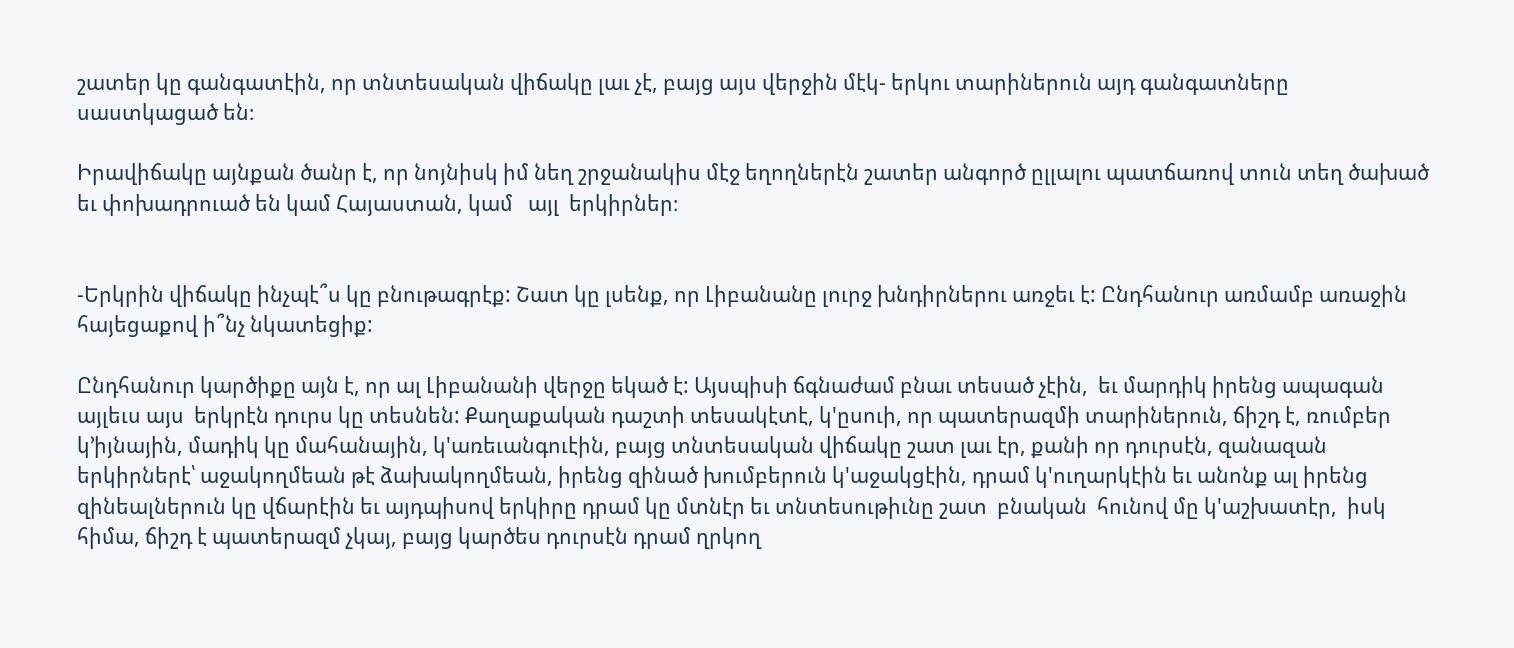շատեր կը գանգատէին, որ տնտեսական վիճակը լաւ չէ, բայց այս վերջին մէկ- երկու տարիներուն այդ գանգատները  սաստկացած են։

Իրավիճակը այնքան ծանր է, որ նոյնիսկ իմ նեղ շրջանակիս մէջ եղողներէն շատեր անգործ ըլլալու պատճառով տուն տեղ ծախած եւ փոխադրուած են կամ Հայաստան, կամ   այլ  երկիրներ։


-Երկրին վիճակը ինչպէ՞ս կը բնութագրէք: Շատ կը լսենք, որ Լիբանանը լուրջ խնդիրներու առջեւ է: Ընդհանուր առմամբ առաջին հայեցաքով ի՞նչ նկատեցիք:

Ընդհանուր կարծիքը այն է, որ ալ Լիբանանի վերջը եկած է: Այսպիսի ճգնաժամ բնաւ տեսած չէին,  եւ մարդիկ իրենց ապագան այլեւս այս  երկրէն դուրս կը տեսնեն: Քաղաքական դաշտի տեսակէտէ, կ'ըսուի, որ պատերազմի տարիներուն, ճիշդ է, ռումբեր կ՚իյնային, մադիկ կը մահանային, կ'առեւանգուէին, բայց տնտեսական վիճակը շատ լաւ էր, քանի որ դուրսէն, զանազան երկիրներէ՝ աջակողմեան թէ ձախակողմեան, իրենց զինած խումբերուն կ'աջակցէին, դրամ կ'ուղարկէին եւ անոնք ալ իրենց զինեալներուն կը վճարէին եւ այդպիսով երկիրը դրամ կը մտնէր եւ տնտեսութիւնը շատ  բնական  հունով մը կ'աշխատէր,  իսկ հիմա, ճիշդ է պատերազմ չկայ, բայց կարծես դուրսէն դրամ ղրկող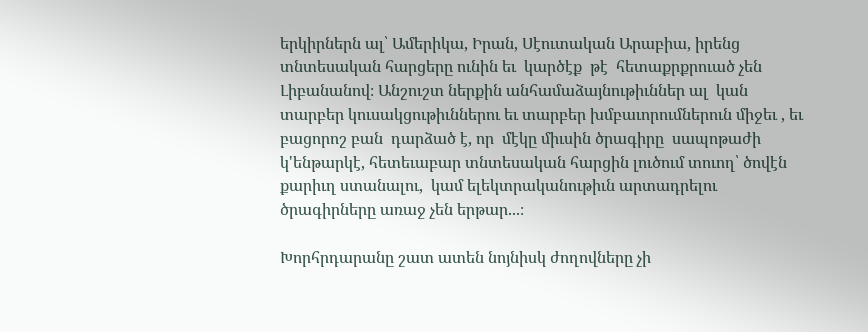երկիրներն ալ՝ Ամերիկա, Իրան, Սէուտական Արաբիա, իրենց տնտեսական հարցերը ունին եւ  կարծէք  թէ  հետաքրքրուած չեն Լիբանանով։ Անշուշտ ներքին անհամաձայնութիւններ ալ  կան տարբեր կուսակցութիւններու եւ տարբեր խմբաւորումներուն միջեւ , եւ  բացորոշ բան  դարձած է, որ  մէկը միւսին ծրագիրը  սապոթաժի կ'ենթարկէ, հետեւաբար տնտեսական հարցին լուծում տուող՝ ծովէն  քարիւղ ստանալու,  կամ ելեկտրականութիւն արտադրելու ծրագիրները առաջ չեն երթար...։

Խորհրդարանը շատ ատեն նոյնիսկ ժողովները չի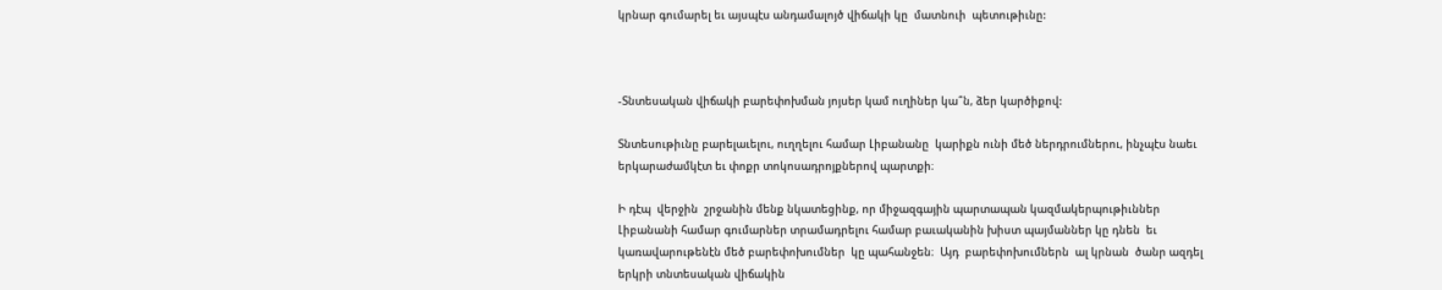կրնար գումարել եւ այսպէս անդամալոյծ վիճակի կը  մատնուի  պետութիւնը:



-Տնտեսական վիճակի բարեփոխման յոյսեր կամ ուղիներ կա՞ն, ձեր կարծիքով:

Տնտեսութիւնը բարելաւելու, ուղղելու համար Լիբանանը  կարիքն ունի մեծ ներդրումներու, ինչպէս նաեւ երկարաժամկէտ եւ փոքր տոկոսադրոյքներով պարտքի։

Ի դէպ  վերջին  շրջանին մենք նկատեցինք, որ միջազգային պարտապան կազմակերպութիւններ  Լիբանանի համար գումարներ տրամադրելու համար բաւականին խիստ պայմաններ կը դնեն  եւ   կառավարութենէն մեծ բարեփոխումներ  կը պահանջեն։  Այդ  բարեփոխումներն  ալ կրնան  ծանր ազդել երկրի տնտեսական վիճակին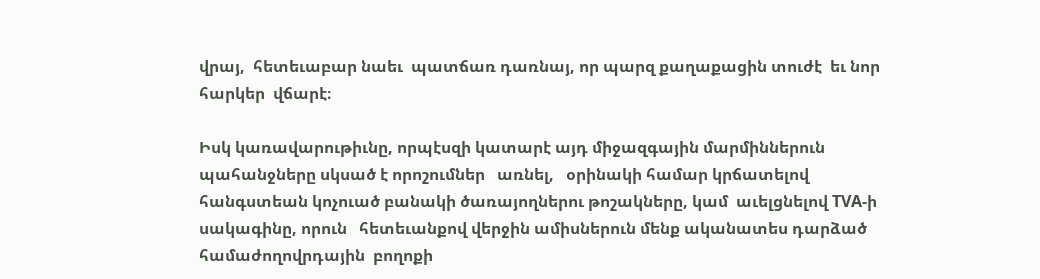վրայ,  հետեւաբար նաեւ  պատճառ դառնայ, որ պարզ քաղաքացին տուժէ  եւ նոր հարկեր  վճարէ։

Իսկ կառավարութիւնը, որպէսզի կատարէ այդ միջազգային մարմիններուն պահանջները սկսած է որոշումներ   առնել,   օրինակի համար կրճատելով հանգստեան կոչուած բանակի ծառայողներու թոշակները, կամ  աւելցնելով TVA-ի   սակագինը, որուն   հետեւանքով վերջին ամիսներուն մենք ականատես դարձած համաժողովրդային  բողոքի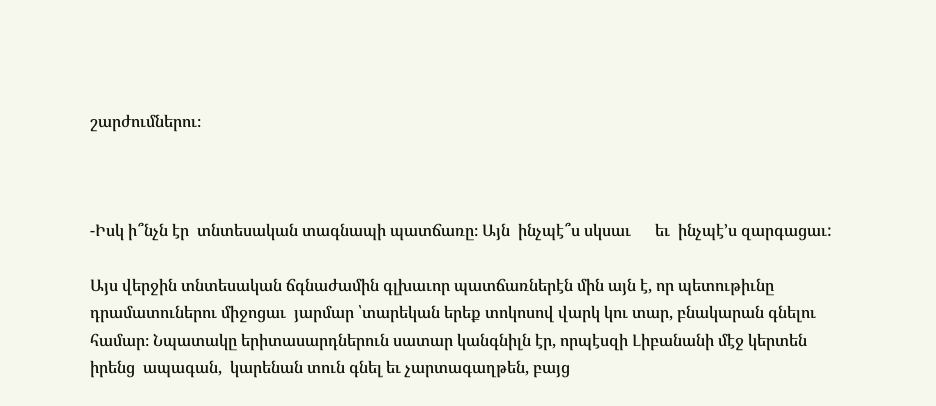շարժումներու։



-Իսկ ի՞նչն էր  տնտեսական տագնապի պատճառը։ Այն  ինչպէ՞ս սկսաւ      եւ  ինչպէ՚ս զարգացաւ:

Այս վերջին տնտեսական ճգնաժամին գլխաւոր պատճառներէն մին այն է, որ պետութիւնը դրամատուներու միջոցաւ  յարմար ՝տարեկան երեք տոկոսով վարկ կու տար, բնակարան գնելու համար։ Նպատակը երիտասարդներուն սատար կանգնիլն էր, որպէսզի Լիբանանի մէջ կերտեն իրենց  ապագան,  կարենան տուն գնել եւ չարտագաղթեն, բայց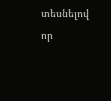տեսնելով որ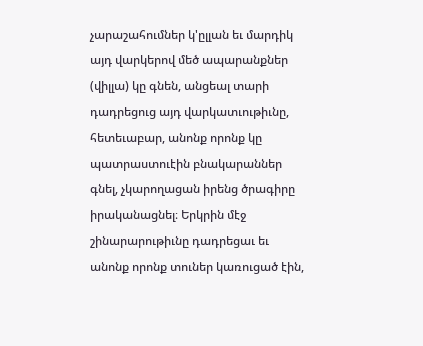չարաշահումներ կ'ըլլան եւ մարդիկ այդ վարկերով մեծ ապարանքներ (վիլլա) կը գնեն, անցեալ տարի դադրեցուց այդ վարկատւութիւնը, հետեւաբար, անոնք որոնք կը պատրաստուէին բնակարաններ գնել, չկարողացան իրենց ծրագիրը իրականացնել։ Երկրին մէջ շինարարութիւնը դադրեցաւ եւ անոնք որոնք տուներ կառուցած էին,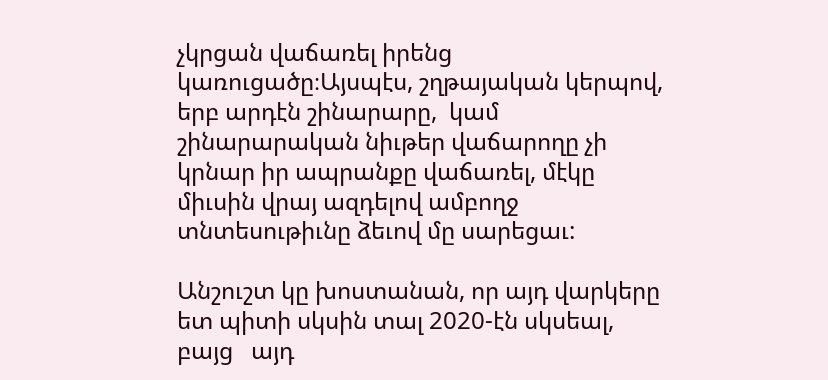չկրցան վաճառել իրենց կառուցածը։Այսպէս, շղթայական կերպով, երբ արդէն շինարարը,  կամ շինարարական նիւթեր վաճարողը չի կրնար իր ապրանքը վաճառել, մէկը միւսին վրայ ազդելով ամբողջ տնտեսութիւնը ձեւով մը սարեցաւ:

Անշուշտ կը խոստանան, որ այդ վարկերը ետ պիտի սկսին տալ 2020-էն սկսեալ, բայց   այդ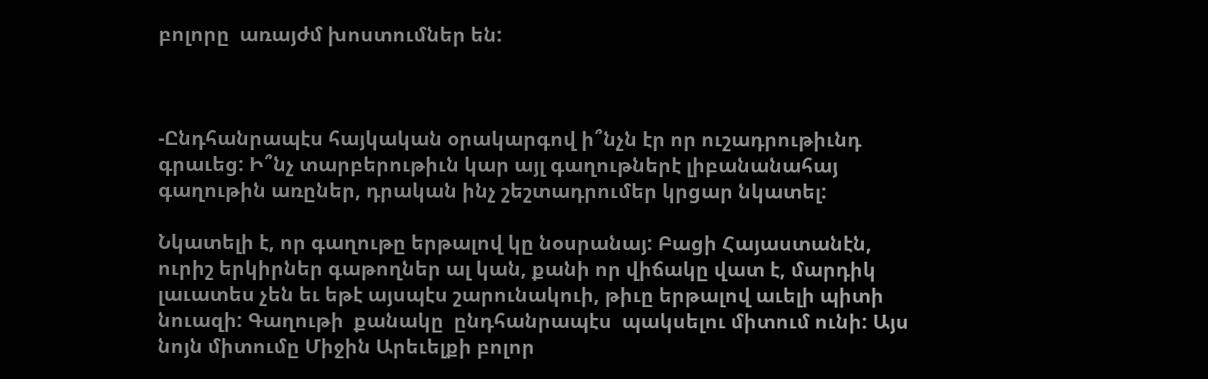բոլորը  առայժմ խոստումներ են:



-Ընդհանրապէս հայկական օրակարգով ի՞նչն էր որ ուշադրութիւնդ գրաւեց: Ի՞նչ տարբերութիւն կար այլ գաղութներէ լիբանանահայ գաղութին առըներ, դրական ինչ շեշտադրումեր կրցար նկատել:

Նկատելի է, որ գաղութը երթալով կը նօսրանայ: Բացի Հայաստանէն, ուրիշ երկիրներ գաթողներ ալ կան, քանի որ վիճակը վատ է, մարդիկ լաւատես չեն եւ եթէ այսպէս շարունակուի, թիւը երթալով աւելի պիտի նուազի: Գաղութի  քանակը  ընդհանրապէս  պակսելու միտում ունի: Այս նոյն միտումը Միջին Արեւելքի բոլոր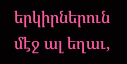երկիրներուն մէջ ալ եղաւ,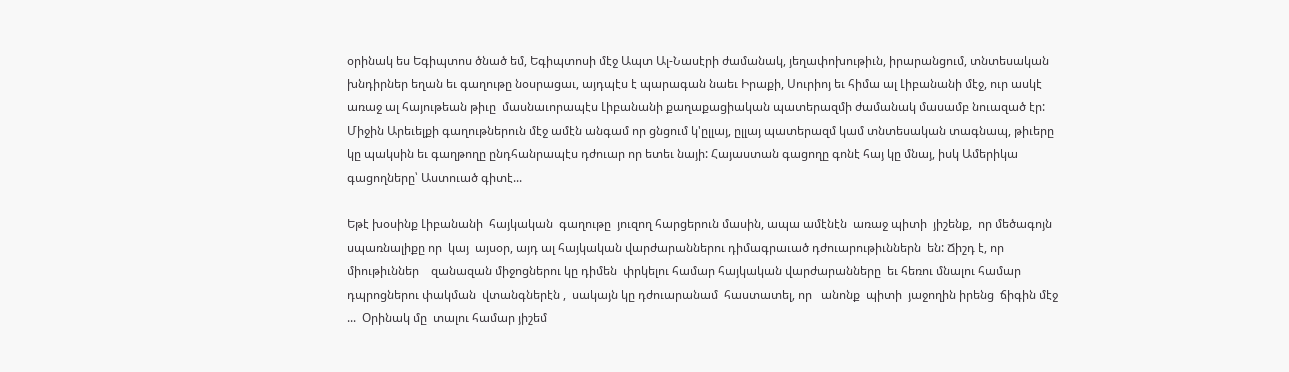օրինակ ես Եգիպտոս ծնած եմ, Եգիպտոսի մէջ Ապտ Ալ-Նասէրի ժամանակ, յեղափոխութիւն, իրարանցում, տնտեսական խնդիրներ եղան եւ գաղութը նօսրացաւ, այդպէս է պարագան նաեւ Իրաքի, Սուրիոյ եւ հիմա ալ Լիբանանի մէջ, ուր ասկէ առաջ ալ հայութեան թիւը  մասնաւորապէս Լիբանանի քաղաքացիական պատերազմի ժամանակ մասամբ նուազած էր: Միջին Արեւելքի գաղութներուն մէջ ամէն անգամ որ ցնցում կ'ըլլայ, ըլլայ պատերազմ կամ տնտեսական տագնապ, թիւերը կը պակսին եւ գաղթողը ընդհանրապէս դժուար որ ետեւ նայի: Հայաստան գացողը գոնէ հայ կը մնայ, իսկ Ամերիկա գացողները՝ Աստուած գիտէ...

Եթէ խօսինք Լիբանանի  հայկական  գաղութը  յուզող հարցերուն մասին, ապա ամէնէն  առաջ պիտի  յիշենք,  որ մեծագոյն սպառնալիքը որ  կայ  այսօր, այդ ալ հայկական վարժարաններու դիմագրաւած դժուարութիւններն  են: Ճիշդ է, որ միութիւններ    զանազան միջոցներու կը դիմեն  փրկելու համար հայկական վարժարանները  եւ հեռու մնալու համար  դպրոցներու փակման  վտանգներէն ,  սակայն կը դժուարանամ  հաստատել, որ   անոնք  պիտի  յաջողին իրենց  ճիգին մէջ ...  Օրինակ մը  տալու համար յիշեմ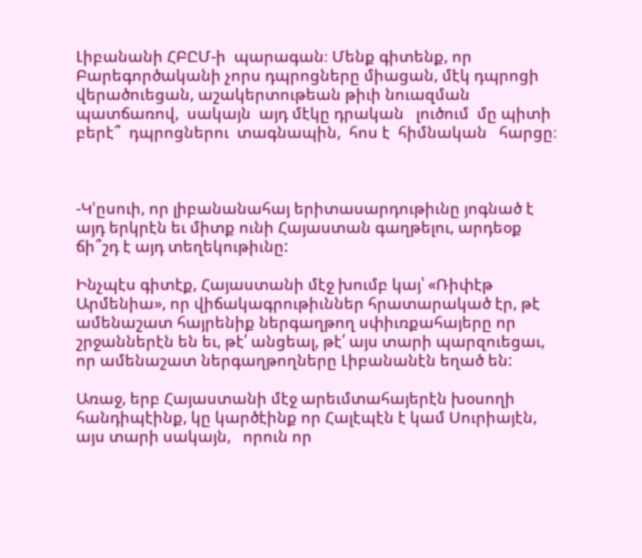Լիբանանի ՀԲԸՄ-ի  պարագան։ Մենք գիտենք, որ Բարեգործականի չորս դպրոցները միացան, մէկ դպրոցի վերածուեցան, աշակերտութեան թիւի նուազման պատճառով,  սակայն  այդ մէկը դրական   լուծում  մը պիտի  բերէ՞  դպրոցներու  տագնապին,  հոս է  հիմնական   հարցը։



-Կ'ըսուի, որ լիբանանահայ երիտասարդութիւնը յոգնած է այդ երկրէն եւ միտք ունի Հայաստան գաղթելու, արդեօք ճի՞շդ է այդ տեղեկութիւնը:

Ինչպէս գիտէք, Հայաստանի մէջ խումբ կայ՝ «Ռիփէթ Արմենիա», որ վիճակագրութիւններ հրատարակած էր, թէ ամենաշատ հայրենիք ներգաղթող սփիւռքահայերը որ շրջաններէն են եւ, թէ՛ անցեալ, թէ՛ այս տարի պարզուեցաւ, որ ամենաշատ ներգաղթողները Լիբանանէն եղած են:

Առաջ, երբ Հայաստանի մէջ արեւմտահայերէն խօսողի հանդիպէինք, կը կարծէինք որ Հալէպէն է կամ Սուրիայէն, այս տարի սակայն,   որուն որ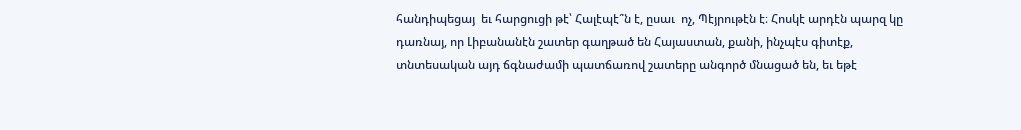հանդիպեցայ  եւ հարցուցի թէ՝ Հալէպէ՞ն է, ըսաւ  ոչ, Պէյրութէն է։ Հոսկէ արդէն պարզ կը դառնայ, որ Լիբանանէն շատեր գաղթած են Հայաստան, քանի, ինչպէս գիտէք, տնտեսական այդ ճգնաժամի պատճառով շատերը անգործ մնացած են, եւ եթէ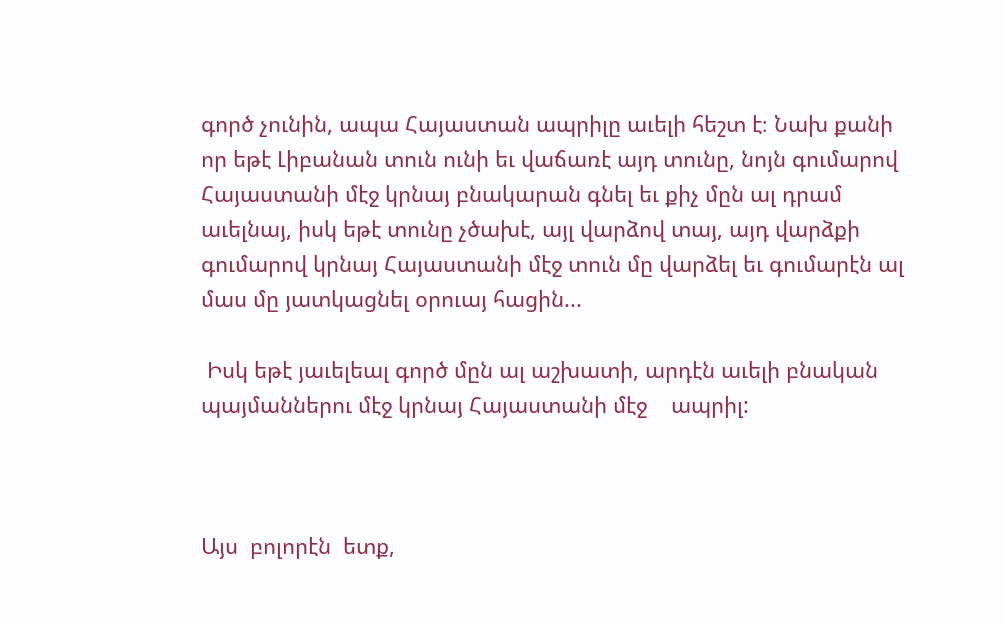գործ չունին, ապա Հայաստան ապրիլը աւելի հեշտ է։ Նախ քանի որ եթէ Լիբանան տուն ունի եւ վաճառէ այդ տունը, նոյն գումարով Հայաստանի մէջ կրնայ բնակարան գնել եւ քիչ մըն ալ դրամ աւելնայ, իսկ եթէ տունը չծախէ, այլ վարձով տայ, այդ վարձքի գումարով կրնայ Հայաստանի մէջ տուն մը վարձել եւ գումարէն ալ մաս մը յատկացնել օրուայ հացին...

 Իսկ եթէ յաւելեալ գործ մըն ալ աշխատի, արդէն աւելի բնական պայմաններու մէջ կրնայ Հայաստանի մէջ    ապրիլ:



Այս  բոլորէն  ետք,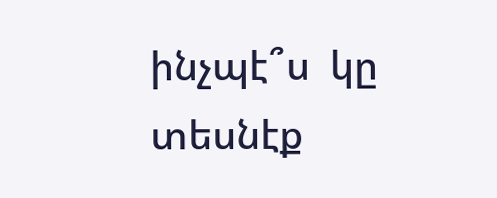ինչպէ՞ս  կը տեսնէք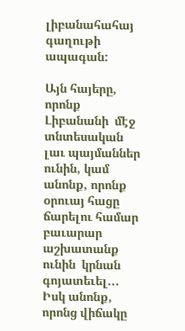լիբանահահայ գաղութի ապագան:

Այն հայերը,  որոնք Լիբանանի  մէջ տնտեսական  լաւ պայմաններ ունին, կամ անոնք, որոնք օրուայ հացը ճարելու համար բաւարար աշխատանք  ունին  կրնան գոյատեւել... Իսկ անոնք, որոնց վիճակը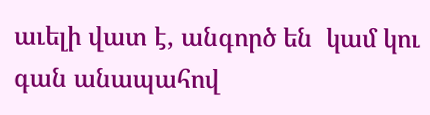աւելի վատ է, անգործ են  կամ կու գան անապահով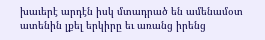խաւերէ արդէն իսկ մտադրած են ամենամօտ ատենին լքել երկիրը եւ առանց իրենց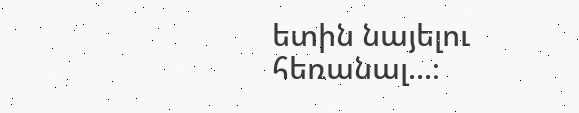ետին նայելու հեռանալ...։